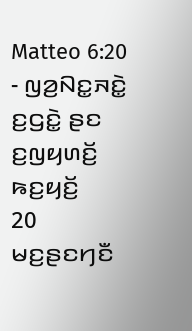Matteo 6:20 - ꤜꤤ꤬ꤡꤢ꤭ꤏꤢꤧ꤭ ꤢ꤬ꤞꤢꤧ꤭ ꤔꤢ ꤢ꤬ꤜꤟꤛꤢꤩ꤬ ꤒꤢ꤬ꤟꤢꤩ꤬
20 ꤗꤢ꤬ꤔꤢꤚꤢꤪ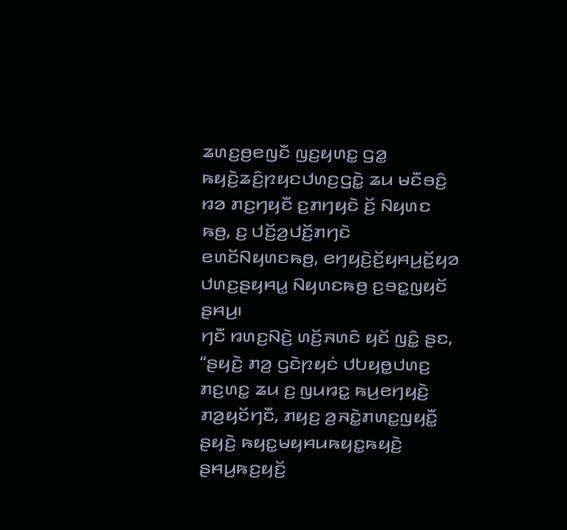ꤘꤛꤢ꤬ꤥ꤬ꤕꤜꤢꤪ ꤜꤢ꤬ꤟꤛꤢ꤭ ꤞꤤ꤭ ꤒꤟꤢꤧ꤬ꤘꤢꤨ꤬ꤐꤟꤢꤓꤛꤢ꤬ꤞꤢꤧ꤭ ꤘꤣ ꤗꤢꤪꤋꤢꤨ꤬ ꤙꤤ ꤊꤢ꤬ꤚꤟꤢꤪ ꤢ꤬ꤊꤚꤟꤢꤧ ꤢꤩ꤬ ꤡꤟꤛꤢ ꤒꤥ꤬, ꤢ꤬ ꤓꤢꤩ꤬ꤤ꤬ꤓꤢꤩ꤬ꤊꤚꤢꤧ ꤕꤛꤢꤩꤡꤟꤛꤢꤒꤥ꤬, ꤕꤚꤟꤢꤧ꤬ꤢꤩ꤬ꤟꤌꤣ꤬ꤢꤩ꤬ꤟꤤ ꤓꤛꤢ꤬ꤔꤟꤌꤣ꤭ ꤡꤟꤛꤢꤒꤥ꤬ ꤢ꤬ꤋꤢ꤭ꤜꤟꤢꤩ ꤔꤌꤣ꤬꤯
ꤚꤢꤪ ꤙꤛꤢ꤬ꤡꤢꤧ꤬ ꤛꤢꤩ꤬ꤏꤛꤢꤨ ꤟꤢꤩ ꤜꤢꤨ꤭ ꤔꤢ, “ꤔꤟꤢꤧ꤬ ꤊꤤ꤬ ꤞꤢꤧꤐꤟꤢꤦ ꤓꤝꤟꤥ꤭ꤓꤛꤢ꤬ ꤊꤢ꤬ꤛꤢ꤭ ꤘꤣ ꤢ꤬ ꤜꤣꤙꤢ꤭ ꤒꤣ꤬ꤕꤚꤟꤢꤧ꤬ ꤊꤤ꤬ꤟꤢꤩꤚꤢꤪ, ꤊꤟꤢ꤬ ꤤ꤬ꤏꤢꤧ꤭ꤊꤛꤢ꤭ꤜꤟꤢꤪ꤭ ꤔꤟꤢꤧ꤬ ꤒꤟꤢ꤭ꤗꤟꤌꤣꤒꤟꤢ꤭ꤒꤟꤢꤧ꤬ ꤔꤌꤣ꤬ꤒꤢ꤬ꤟꤢꤩ꤬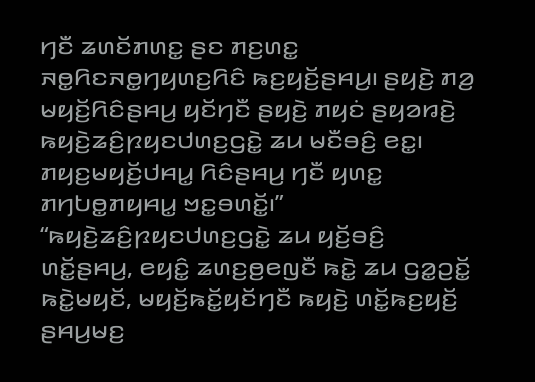ꤚꤢꤪ ꤘꤛꤢꤩꤊꤛꤢ꤭ ꤔꤢ ꤊꤢ꤬ꤛꤢ꤭ ꤏꤥ꤭ꤖꤢꤏꤥ꤭ꤚꤟꤛꤢ꤬ꤖꤢꤨ ꤒꤢ꤬ꤟꤢꤩ꤬ꤔꤌꤣ꤬꤯ ꤔꤟꤢꤧ꤬ ꤊꤤ꤬ ꤗꤟꤢꤩ꤬ꤖꤢꤨꤔꤌꤣ꤬ ꤟꤢꤩꤚꤢꤪ ꤔꤟꤢꤧ꤬ ꤊꤟꤢꤦ ꤔꤟꤤꤙꤢꤧ꤬ ꤒꤟꤢꤧ꤬ꤘꤢꤨ꤬ꤐꤟꤢꤓꤛꤢ꤬ꤞꤢꤧ꤭ ꤘꤣ ꤗꤢꤪꤋꤢꤨ꤬ ꤕꤢ꤭꤯ ꤊꤟꤢ꤬ꤗꤟꤢꤩ꤬ꤓꤌꤣ꤭ ꤖꤢꤨꤔꤌꤣ꤬ ꤚꤢꤪ ꤟꤛꤢ꤭ ꤊꤚꤝꤥ꤭ꤊꤟꤌꤣ꤭ ꤠꤢ꤭ꤋꤛꤢꤩ꤭꤯”
“ꤒꤟꤢꤧ꤬ꤘꤢꤨ꤬ꤐꤟꤢꤓꤛꤢ꤬ꤞꤢꤧ꤭ ꤘꤣ ꤟꤢꤩ꤬ꤋꤢꤨ꤬ ꤛꤢꤩ꤭ꤔꤌꤣ꤬, ꤕꤟꤢꤨ꤭ ꤘꤛꤢ꤬ꤥ꤬ꤕꤜꤢꤪ ꤒꤢꤧ꤭ ꤘꤣ ꤞꤤ꤭ꤑꤢꤩ꤭ ꤒꤢꤧ꤭ꤗꤟꤢꤩ, ꤗꤟꤢꤩ꤬ꤒꤢꤩ꤭ꤟꤢꤩꤚꤢꤪ ꤒꤟꤢꤧ꤬ ꤛꤢꤩ꤭ꤒꤢ꤬ꤟꤢꤩ꤬ ꤔꤌꤣ꤬ꤗꤢ꤬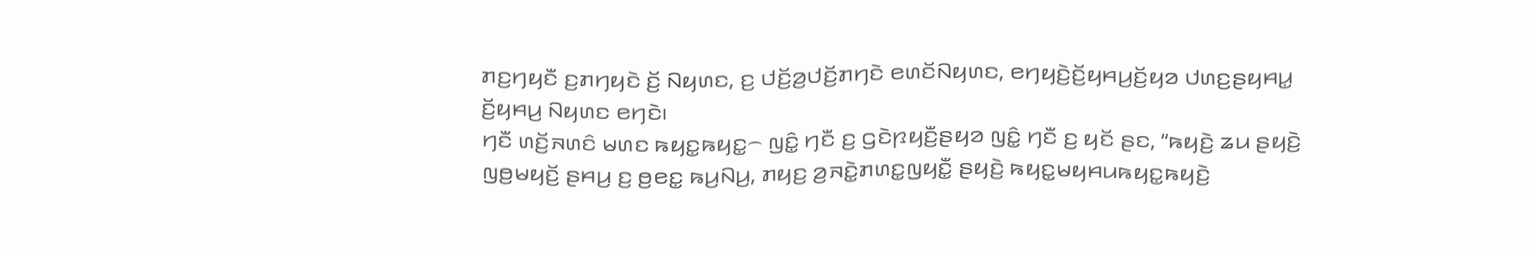ꤊꤢ꤬ꤚꤟꤢꤪ ꤢ꤬ꤊꤚꤟꤢꤧ ꤢꤩ꤬ ꤡꤟꤛꤢ, ꤢ꤬ ꤓꤢꤩ꤬ꤤ꤬ꤓꤢꤩ꤬ꤊꤚꤢꤧ ꤕꤛꤢꤩꤡꤟꤛꤢ, ꤕꤚꤟꤢꤧ꤬ꤢꤩ꤬ꤟꤌꤣ꤬ꤢꤩ꤬ꤟꤤ ꤓꤛꤢ꤬ꤔꤟꤌꤣ꤭ ꤢꤩ꤬ꤟꤌꤣ꤬ ꤡꤟꤛꤢ ꤕꤚꤢꤧ꤯
ꤚꤢꤪ ꤛꤢꤩ꤬ꤏꤛꤢꤨ ꤗꤛꤢ ꤒꤟꤢ꤭ꤒꤟꤢ꤭꤮ ꤜꤢꤨ꤭ ꤚꤢꤪ ꤢ꤬ ꤞꤢꤧꤐꤟꤢꤪ꤬ꤔꤟꤤ ꤜꤢꤨ꤭ ꤚꤢꤪ ꤢ꤬ ꤟꤢꤩ ꤔꤢ, “ꤒꤟꤢꤧ꤬ ꤘꤣ ꤔꤟꤢꤧ꤬ ꤜꤥ꤬ꤗꤟꤢꤩ꤬ ꤔꤌꤣ꤬ ꤢ꤬ ꤥ꤬ꤕꤢ꤭ ꤒꤣ꤬ꤡꤣ꤬, ꤊꤟꤢ꤬ ꤤ꤬ꤏꤢꤧ꤭ꤊꤛꤢ꤭ꤜꤟꤢꤪ꤭ ꤔꤟꤢꤧ꤬ ꤒꤟꤢ꤭ꤗꤟꤌꤣꤒꤟꤢ꤭ꤒꤟꤢꤧ꤬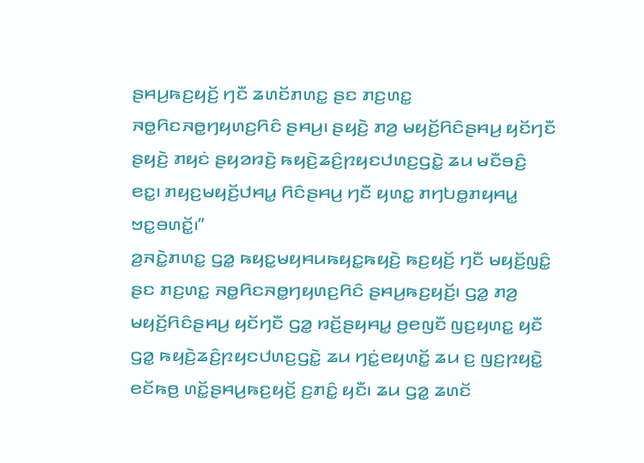ꤔꤌꤣ꤬ꤒꤢ꤬ꤟꤢꤩ꤬ ꤚꤢꤪ ꤘꤛꤢꤩꤊꤛꤢ꤭ ꤔꤢ ꤊꤢ꤬ꤛꤢ꤭ ꤏꤥ꤭ꤖꤢꤏꤥ꤭ꤚꤟꤛꤢ꤬ꤖꤢꤨ ꤔꤌꤣ꤬꤯ ꤔꤟꤢꤧ꤬ ꤊꤤ꤬ ꤗꤟꤢꤩ꤬ꤖꤢꤨꤔꤌꤣ꤬ ꤟꤢꤩꤚꤢꤪ ꤔꤟꤢꤧ꤬ ꤊꤟꤢꤦ ꤔꤟꤤꤙꤢꤧ꤬ ꤒꤟꤢꤧ꤬ꤘꤢꤨ꤬ꤐꤟꤢꤓꤛꤢ꤬ꤞꤢꤧ꤭ ꤘꤣ ꤗꤢꤪꤋꤢꤨ꤬ ꤕꤢ꤭꤯ ꤊꤟꤢ꤬ꤗꤟꤢꤩ꤬ꤓꤌꤣ꤭ ꤖꤢꤨꤔꤌꤣ꤬ ꤚꤢꤪ ꤟꤛꤢ꤭ ꤊꤚꤝꤥ꤭ꤊꤟꤌꤣ꤭ ꤠꤢ꤭ꤋꤛꤢꤩ꤭꤯”
ꤤ꤬ꤏꤢꤧ꤭ꤊꤛꤢ꤭ ꤞꤤ꤭ ꤒꤟꤢ꤭ꤗꤟꤌꤣꤒꤟꤢ꤭ꤒꤟꤢꤧ꤬ ꤒꤢ꤬ꤟꤢꤩ꤬ ꤚꤢꤪ ꤗꤟꤢꤩ꤬ꤜꤢꤨ꤭ ꤔꤢ ꤊꤢ꤬ꤛꤢ꤭ ꤏꤥ꤭ꤖꤢꤏꤥ꤭ꤚꤟꤛꤢ꤬ꤖꤢꤨ ꤔꤌꤣ꤬ꤒꤢ꤬ꤟꤢꤩ꤬꤯ ꤞꤤ꤭ ꤊꤤ꤬ ꤗꤟꤢꤩ꤬ꤖꤢꤨꤔꤌꤣ꤬ ꤟꤢꤩꤚꤢꤪ ꤞꤤ꤭ ꤙꤢꤩ꤬ꤔꤟꤌꤣ꤭ ꤥ꤬ꤕꤜꤢꤪ ꤜꤢ꤬ꤟꤛꤢ꤭ ꤟꤢꤪ ꤞꤤ꤭ ꤒꤟꤢꤧ꤬ꤘꤢꤨ꤬ꤐꤟꤢꤓꤛꤢ꤬ꤞꤢꤧ꤭ ꤘꤣ ꤚꤢꤦ꤭ꤕꤟꤛꤢꤩ꤭ ꤘꤣ ꤢ꤬ ꤜꤢ꤬ꤐꤟꤢꤧ꤭ ꤕꤢꤩꤒꤥ꤬ ꤛꤢꤩ꤭ꤔꤌꤣ꤬ꤒꤢ꤬ꤟꤢꤩ꤬ ꤢ꤬ꤊꤢꤨ꤭ ꤟꤢꤪ꤯ ꤘꤣ ꤞꤤ꤭ ꤘꤛꤢꤩ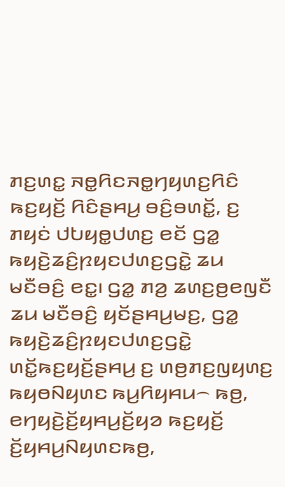ꤊꤢ꤬ꤛꤢ꤭ ꤏꤥ꤭ꤖꤢꤏꤥ꤭ꤚꤟꤛꤢ꤬ꤖꤢꤨ ꤒꤢ꤬ꤟꤢꤩ꤬ ꤖꤢꤨꤔꤌꤣ꤬ ꤋꤢꤨ꤬ꤋꤛꤢꤩ꤭, ꤢ꤬ ꤊꤟꤢꤦ ꤓꤝꤟꤥ꤭ꤓꤛꤢ꤬ ꤕꤢꤩ ꤞꤤ꤭ ꤒꤟꤢꤧ꤬ꤘꤢꤨ꤬ꤐꤟꤢꤓꤛꤢ꤬ꤞꤢꤧ꤭ ꤘꤣ ꤗꤢꤪꤋꤢꤨ꤬ ꤕꤢ꤭꤯ ꤞꤤ꤭ ꤊꤤ꤬ ꤘꤛꤢ꤬ꤥ꤬ꤕꤜꤢꤪ ꤘꤣ ꤗꤢꤪꤋꤢꤨ꤬ ꤟꤢꤩꤔꤌꤣ꤬ꤗꤢ꤬, ꤞꤤ꤭ ꤒꤟꤢꤧ꤬ꤘꤢꤨ꤬ꤐꤟꤢꤓꤛꤢ꤬ꤞꤢꤧ꤭ ꤛꤢꤩ꤭ꤒꤢ꤬ꤟꤢꤩ꤬ꤔꤌꤣ꤬ ꤢ꤬ ꤛꤥ꤬ꤊꤢ꤬ꤜꤟꤛꤢ꤬ ꤒꤟꤥꤡꤟꤛꤢ ꤒꤣ꤬ꤖꤟꤌꤣ꤮ ꤒꤥ꤬, ꤕꤚꤟꤢꤧ꤬ꤢꤩ꤬ꤟꤌꤣ꤬ꤢꤩ꤬ꤟꤤ ꤒꤢ꤬ꤟꤢꤩ꤬ ꤢꤩ꤬ꤟꤌꤣ꤬ꤡꤟꤛꤢꤒꤥ꤬,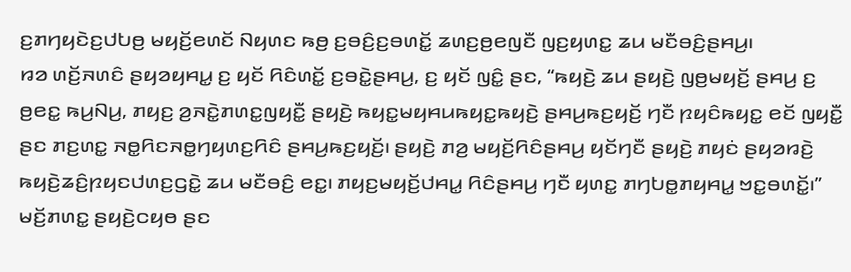ꤢ꤬ꤊꤚꤟꤢꤧꤢ꤬ꤓꤝꤥ꤬ ꤗꤟꤢꤩ꤬ꤕꤛꤢꤩ ꤡꤟꤛꤢ ꤒꤥ꤬ ꤢ꤬ꤋꤢꤨ꤬ꤢ꤬ꤋꤛꤢꤩ꤭ ꤘꤛꤢ꤬ꤥ꤬ꤕꤜꤢꤪ ꤜꤢ꤬ꤟꤛꤢ꤭ ꤘꤣ ꤗꤢꤪꤋꤢꤨ꤬ꤔꤌꤣ꤬꤯
ꤙꤤ ꤛꤢꤩ꤬ꤏꤛꤢꤨ ꤔꤟꤤꤟꤌꤣ꤭ ꤢ꤬ ꤟꤢꤩ ꤖꤢꤨꤛꤢꤩ꤭ ꤢ꤬ꤋꤢꤧ꤭ꤔꤌꤣ꤬, ꤢ꤬ ꤟꤢꤩ ꤜꤢꤨ꤭ ꤔꤢ, “ꤒꤟꤢꤧ꤬ ꤘꤣ ꤔꤟꤢꤧ꤬ ꤜꤥ꤬ꤗꤟꤢꤩ꤬ ꤔꤌꤣ꤬ ꤢ꤬ ꤥ꤬ꤕꤢ꤭ ꤒꤣ꤬ꤡꤣ꤬, ꤊꤟꤢ꤬ ꤤ꤬ꤏꤢꤧ꤭ꤊꤛꤢ꤭ꤜꤟꤢꤪ꤭ ꤔꤟꤢꤧ꤬ ꤒꤟꤢ꤭ꤗꤟꤌꤣꤒꤟꤢ꤭ꤒꤟꤢꤧ꤬ ꤔꤌꤣ꤬ꤒꤢ꤬ꤟꤢꤩ꤬ ꤚꤢꤪ ꤐꤟꤢꤨꤒꤟꤢ꤭ ꤕꤢꤩ ꤜꤟꤢꤪ꤭ ꤔꤢ ꤊꤢ꤬ꤛꤢ꤭ ꤏꤥ꤭ꤖꤢꤏꤥ꤭ꤚꤟꤛꤢ꤬ꤖꤢꤨ ꤔꤌꤣ꤬ꤒꤢ꤬ꤟꤢꤩ꤬꤯ ꤔꤟꤢꤧ꤬ ꤊꤤ꤬ ꤗꤟꤢꤩ꤬ꤖꤢꤨꤔꤌꤣ꤬ ꤟꤢꤩꤚꤢꤪ ꤔꤟꤢꤧ꤬ ꤊꤟꤢꤦ ꤔꤟꤤꤙꤢꤧ꤬ ꤒꤟꤢꤧ꤬ꤘꤢꤨ꤬ꤐꤟꤢꤓꤛꤢ꤬ꤞꤢꤧ꤭ ꤘꤣ ꤗꤢꤪꤋꤢꤨ꤬ ꤕꤢ꤭꤯ ꤊꤟꤢ꤬ꤗꤟꤢꤩ꤬ꤓꤌꤣ꤭ ꤖꤢꤨꤔꤌꤣ꤬ ꤚꤢꤪ ꤟꤛꤢ꤭ ꤊꤚꤝꤥ꤭ꤊꤟꤌꤣ꤭ ꤠꤢ꤭ꤋꤛꤢꤩ꤭꤯”
ꤗꤢꤩ꤬ꤊꤛꤢ꤭ ꤔꤟꤢꤧ꤬ꤍꤟꤥ ꤔꤢ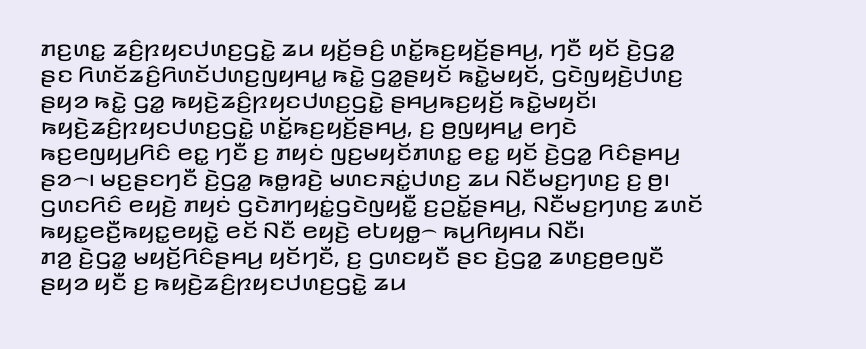ꤊꤢ꤬ꤛꤢ꤭ ꤘꤢꤨ꤬ꤐꤟꤢꤓꤛꤢ꤬ꤞꤢꤧ꤭ ꤘꤣ ꤟꤢꤩ꤬ꤋꤢꤨ꤬ ꤛꤢꤩ꤭ꤒꤢ꤬ꤟꤢꤩ꤬ꤔꤌꤣ꤬, ꤚꤢꤪ ꤟꤢꤩ ꤢꤧ꤬ꤞꤤ꤭ ꤔꤢ ꤖꤛꤢꤩꤘꤢꤨ꤬ꤖꤛꤢꤩꤓꤛꤢ꤬ꤜꤟꤌꤣ꤭ ꤒꤢꤧ꤭ ꤞꤤ꤭ꤔꤟꤢꤩ ꤒꤢꤧ꤭ꤗꤟꤢꤩ, ꤞꤢꤧꤜꤟꤢꤧ꤬ꤓꤛꤢ꤬ ꤔꤟꤤ ꤒꤢꤧ꤭ ꤞꤤ꤭ ꤒꤟꤢꤧ꤬ꤘꤢꤨ꤬ꤐꤟꤢꤓꤛꤢ꤬ꤞꤢꤧ꤭ ꤔꤌꤣ꤬ꤒꤢ꤬ꤟꤢꤩ꤬ ꤒꤢꤧ꤭ꤗꤟꤢꤩ꤯ ꤒꤟꤢꤧ꤬ꤘꤢꤨ꤬ꤐꤟꤢꤓꤛꤢ꤬ꤞꤢꤧ꤭ ꤛꤢꤩ꤭ꤒꤢ꤬ꤟꤢꤩ꤬ꤔꤌꤣ꤬, ꤢ꤬ ꤥ꤬ꤜꤟꤌꤣ꤭ ꤕꤚꤢꤧ ꤒꤢ꤬ꤕꤜꤟꤣ꤬ꤖꤢꤨ ꤕꤢ꤭ ꤚꤢꤪ ꤢ꤬ ꤊꤟꤢꤦ ꤜꤢ꤬ꤗꤟꤢꤩꤊꤛꤢ꤭ ꤕꤢ꤭ ꤟꤢꤩ ꤢꤧ꤬ꤞꤤ꤭ ꤖꤢꤨꤔꤌꤣ꤬ ꤔꤤ꤮꤯ ꤗꤢ꤬ꤔꤢꤚꤢꤪ ꤢꤧ꤬ꤞꤤ꤭ ꤒꤥ꤭ꤙꤢꤧ꤬ ꤗꤛꤢꤏꤢꤦ꤭ꤓꤛꤢ꤬ ꤘꤣ ꤡꤢꤪꤗꤢ꤬ꤚꤛꤢ꤬ ꤢ꤬ ꤥ꤬꤯ ꤞꤛꤢꤖꤢꤨ ꤕꤟꤢꤧ꤬ ꤊꤟꤢꤦ ꤞꤢꤧꤊꤚꤟꤢꤦ꤭ꤞꤢꤧꤜꤟꤢꤪ꤭ ꤢ꤬ꤑꤢꤩ꤭ꤔꤌꤣ꤬, ꤡꤢꤪꤗꤢ꤬ꤚꤛꤢ꤬ ꤘꤛꤢꤩ ꤒꤟꤢ꤭ꤕꤢꤪ꤬ꤒꤟꤢ꤭ꤕꤟꤢꤧ꤭ ꤕꤢꤩ ꤡꤢꤪ ꤕꤟꤢꤧ꤬ ꤕꤝꤟꤥ꤭꤮ ꤒꤣ꤬ꤖꤟꤌꤣ ꤡꤢꤪ꤯
ꤊꤤ꤬ ꤢꤧ꤬ꤞꤤ꤭ ꤗꤟꤢꤩ꤬ꤖꤢꤨꤔꤌꤣ꤬ ꤟꤢꤩꤚꤢꤪ, ꤢ꤬ ꤞꤛꤢꤟꤢꤪ ꤔꤢ ꤢꤧ꤬ꤞꤤ꤭ ꤘꤛꤢ꤬ꤥ꤬ꤕꤜꤢꤪ ꤔꤟꤤ ꤟꤢꤪ ꤢ꤬ ꤒꤟꤢꤧ꤬ꤘꤢꤨ꤬ꤐꤟꤢꤓꤛꤢ꤬ꤞꤢꤧ꤭ ꤘꤣ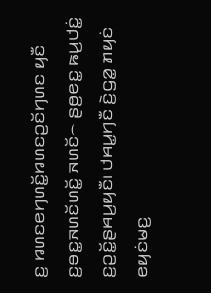ꤢ꤬ ꤙꤛꤢꤕꤚꤛꤢꤩ꤭ꤙꤛꤢꤑꤢꤩꤚꤛꤢ ꤟꤢꤪ ꤢ꤬ꤋꤢ꤭ꤏꤛꤢꤩꤛꤢꤩ꤭ ꤏꤛꤢꤩ꤮ ꤔꤥ꤬ꤕꤢ꤭ ꤒꤣ꤬ꤓꤢꤦ꤭ ꤢ꤬ꤑꤢꤩ꤭ꤔꤌꤣ꤬ꤟꤢꤪ꤯ ꤓꤌꤣ꤭ꤚꤢꤪ ꤢꤧ꤬ꤞꤤ꤭ ꤊꤟꤢꤦ ꤕꤟꤢꤦꤗꤢ꤬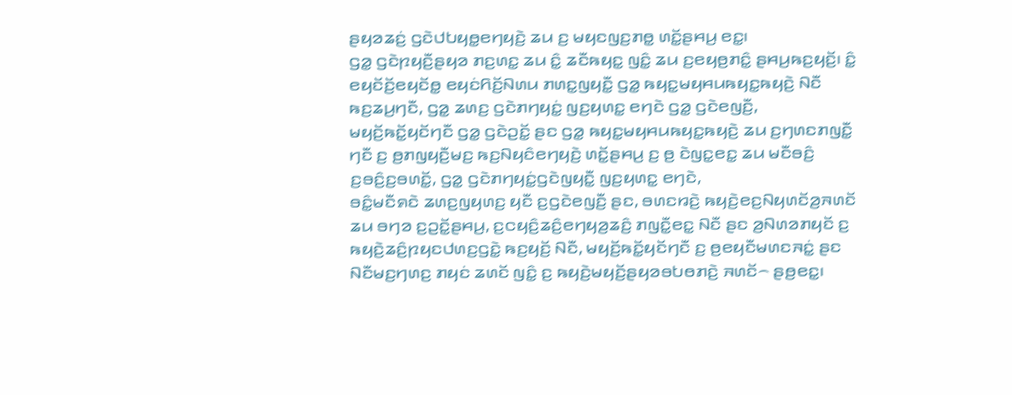ꤔꤟꤤꤘꤢꤦ꤬ ꤞꤢꤧꤓꤝꤟꤥ꤭ꤕꤚꤟꤢꤧ꤬ ꤘꤣ ꤢ꤬ ꤗꤟꤢꤜꤢ꤬ꤊꤥ꤭ ꤛꤢꤩ꤭ꤔꤌꤣ꤬ ꤕꤢ꤭꤯
ꤞꤤ꤭ ꤞꤢꤧꤐꤟꤢꤪ꤬ꤔꤟꤤ ꤊꤢ꤬ꤛꤢ꤭ ꤘꤣ ꤢꤨ꤭ ꤘꤢꤪꤒꤟꤢ꤭ ꤜꤢꤨ꤭ ꤘꤣ ꤢ꤬ꤕꤟꤥ꤬ꤊꤢꤨ꤭ ꤔꤌꤣ꤬ꤒꤢ꤬ꤟꤢꤩ꤬꤯ ꤢꤨ꤭ ꤕꤟꤢꤩꤢꤩ꤬ꤕꤟꤢꤩꤥ꤭ ꤕꤟꤢꤦꤖꤢꤩ꤬ꤡꤛꤣ ꤊꤛꤢ꤭ꤜꤟꤢꤪ꤭ ꤞꤤ꤭ ꤒꤟꤢ꤭ꤗꤟꤌꤣꤒꤟꤢ꤭ꤒꤟꤢꤧ꤬ ꤡꤢꤪ ꤒꤢ꤬ꤘꤣ꤬ꤚꤢꤪ, ꤞꤤ꤭ ꤘꤛꤢ꤬ ꤞꤢꤧꤊꤚꤟꤢꤦ꤭ ꤜꤢ꤬ꤟꤛꤢ꤭ ꤕꤚꤢꤧ ꤞꤤ꤭ ꤞꤢꤧꤕꤜꤢꤪ꤬, ꤗꤟꤢꤩ꤬ꤒꤢꤩ꤭ꤟꤢꤩꤚꤢꤪ ꤞꤤ꤭ ꤞꤢꤧꤑꤢꤩ꤭ ꤔꤢ ꤞꤤ꤭ ꤒꤟꤢ꤭ꤗꤟꤌꤣꤒꤟꤢ꤭ꤒꤟꤢꤧ꤬ ꤘꤣ ꤢ꤬ꤚꤛꤢꤊꤜꤢꤪ꤭ ꤚꤢꤪ ꤢ꤬ ꤥ꤬ꤊꤜꤟꤢꤪ꤬ꤗꤢ꤬ ꤒꤢ꤬ꤡꤟꤢꤨꤕꤚꤟꤢꤧ꤬ ꤛꤢꤩ꤭ꤔꤌꤣ꤬ ꤢ꤬ ꤥ꤬ ꤢꤧꤜꤢ꤭ꤕꤢ꤭ ꤘꤣ ꤗꤢꤪꤋꤢꤨ꤬ ꤢ꤬ꤋꤢꤨ꤬ꤢ꤬ꤋꤛꤢꤩ꤭, ꤞꤤ꤭ ꤞꤢꤧꤊꤚꤟꤢꤦ꤭ꤞꤢꤧꤜꤟꤢꤪ꤭ ꤜꤢ꤬ꤟꤛꤢ꤭ ꤕꤚꤢꤧ,
ꤋꤢꤨ꤭ꤗꤢꤪꤎꤢꤧ ꤘꤛꤢ꤬ꤜꤟꤛꤢ꤬ ꤟꤢꤪ ꤢ꤬ꤞꤢꤧꤕꤜꤢꤪ꤬ ꤔꤢ, ꤋꤛꤢꤙꤢꤧ꤬ ꤒꤟꤢꤧ꤬ꤕꤢ꤬ꤡꤟꤛꤢꤩꤤ꤬ꤏꤛꤢꤩ ꤘꤣ ꤋꤚꤤ ꤢ꤬ꤑꤢꤩ꤭ꤔꤌꤣ꤬, ꤢ꤬ꤍꤟꤢꤨ꤬ꤘꤢꤨ꤬ꤕꤚꤟꤤ꤬ꤘꤢꤨ꤬ ꤊꤜꤢꤪ꤭ꤕꤢ꤭ ꤡꤢꤪ ꤔꤢ ꤤ꤬ꤡꤛꤤꤊꤟꤢꤩ ꤢ꤬ ꤒꤟꤢꤧ꤬ꤘꤢꤨ꤬ꤐꤟꤢꤓꤛꤢ꤬ꤞꤢꤧ꤭ ꤒꤢ꤬ꤟꤢꤩ꤬ ꤡꤢꤪ, ꤗꤟꤢꤩ꤬ꤒꤢꤩ꤭ꤟꤢꤩꤚꤢꤪ ꤢ꤬ ꤥ꤬ꤕꤟꤢꤪꤗꤛꤢꤏꤢꤦ꤭ ꤔꤢ ꤡꤢꤪꤗꤢ꤬ꤚꤛꤢ꤬ ꤊꤟꤢꤦ ꤘꤛꤢꤩ ꤜꤢꤨ꤭ ꤢ꤬ ꤒꤟꤢꤧ꤬ꤗꤟꤢꤩ꤬ꤔꤟꤤꤋꤝꤥꤊꤢꤧ꤬ ꤏꤛꤢꤩ꤮ ꤔꤥ꤬ꤕꤢ꤭꤯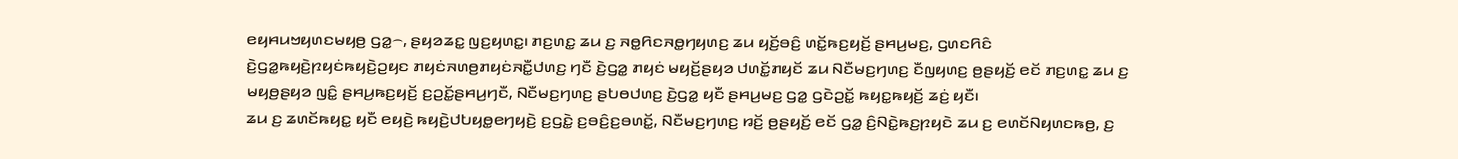ꤕꤟꤌꤣꤠꤟꤛꤢꤗꤟꤥ꤬ ꤞꤤ꤭꤮, ꤔꤟꤤꤘꤢ꤭ ꤜꤢ꤬ꤟꤛꤢ꤭꤯ ꤊꤢ꤬ꤛꤢ꤭ ꤘꤣ ꤢ꤬ ꤏꤥ꤭ꤖꤢꤏꤥ꤭ꤚꤟꤛꤢ꤬ ꤘꤣ ꤟꤢꤩ꤬ꤋꤢꤨ꤬ ꤛꤢꤩ꤭ꤒꤢ꤬ꤟꤢꤩ꤬ ꤔꤌꤣ꤬ꤗꤢ꤬, ꤞꤛꤢꤖꤢꤨ ꤢꤧ꤬ꤞꤤ꤭ꤒꤟꤢꤧ꤬ꤐꤟꤢꤦꤒꤟꤢꤧ꤬ꤑꤟꤢ ꤊꤟꤢꤦꤏꤛꤥ꤬ꤊꤟꤢꤦꤏꤢꤪ꤭ꤓꤛꤢ꤬ ꤚꤢꤪ ꤢꤧ꤬ꤞꤤ꤭ ꤊꤟꤢꤦ ꤗꤟꤢꤩ꤬ꤔꤟꤤ ꤓꤛꤢꤩ꤭ꤊꤟꤢꤩ ꤘꤣ ꤡꤢꤪꤗꤢ꤬ꤚꤛꤢ꤬ ꤢꤪꤜꤟꤛꤢ꤬ ꤥ꤬ꤔꤟꤢꤩ꤬ ꤕꤢꤩ ꤊꤢ꤬ꤛꤢ꤭ ꤘꤣ ꤢ꤬ ꤗꤟꤥ꤬ꤔꤟꤤ ꤜꤢꤨ꤭ ꤔꤌꤣ꤬ꤒꤢ꤬ꤟꤢꤩ꤬ ꤢ꤬ꤑꤢꤩ꤭ꤔꤌꤣ꤬ꤚꤢꤪ, ꤡꤢꤪꤗꤢ꤬ꤚꤛꤢ꤬ ꤔꤝꤥꤓꤛꤢ꤬ ꤢꤧ꤬ꤞꤤ꤭ ꤟꤢꤪ ꤔꤌꤣ꤬ꤗꤢ꤬ ꤞꤤ꤭ ꤞꤢꤧꤑꤢꤩ꤭ ꤒꤟꤢ꤭ꤒꤟꤢꤩ꤬ ꤘꤢꤦ꤬ ꤟꤢꤪ꤯
ꤘꤣ ꤢ꤬ ꤘꤛꤢꤩꤒꤟꤢ꤭ ꤟꤢꤪ ꤕꤟꤢꤧ꤬ ꤒꤟꤢꤧ꤬ꤓꤝꤟꤥ꤭ꤕꤚꤟꤢꤧ꤬ ꤢ꤬ꤞꤢꤧ꤭ ꤢ꤬ꤋꤢꤨ꤬ꤢ꤬ꤋꤛꤢꤩ꤭, ꤡꤢꤪꤗꤢ꤬ꤚꤛꤢ꤬ ꤙꤢꤩ꤬ ꤥ꤬ꤔꤟꤢꤩ꤬ ꤕꤢꤩ ꤞꤤ꤭ ꤢꤨ꤬ꤡꤢꤧ꤭ꤒꤢ꤬ꤐꤟꤢꤧ ꤘꤣ ꤢ꤬ ꤕꤛꤢꤩꤡꤟꤛꤢꤒꤥ꤬, ꤢ꤬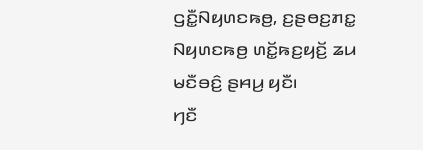ꤞꤢꤪ꤭ꤡꤟꤛꤢꤒꤥ꤬, ꤢ꤬ꤔꤥꤢ꤬ꤊꤢ꤭ ꤡꤟꤛꤢꤒꤥ꤬ ꤛꤢꤩ꤭ꤒꤢ꤬ꤟꤢꤩ꤬ ꤘꤣ ꤗꤢꤪꤋꤢꤨ꤬ ꤔꤌꤣ꤬ ꤟꤢꤪ꤯
ꤚꤢꤪ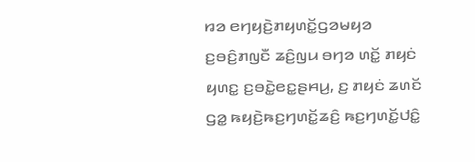ꤙꤤ ꤕꤚꤟꤢꤧ꤬ꤊꤟꤛꤢꤩ꤭ꤞꤤꤗꤟꤤ ꤢ꤬ꤋꤢꤨ꤬ꤊꤜꤢꤪ ꤘꤢꤨ꤬ꤜꤣ ꤋꤚꤤ ꤛꤢꤩ꤭ ꤊꤟꤢꤦ ꤟꤛꤢ꤭ ꤢ꤬ꤋꤢꤧ꤭ꤕꤢ꤭ꤔꤌꤣ꤬, ꤢ꤬ ꤊꤟꤢꤦ ꤘꤛꤢꤩ ꤞꤤ꤭ ꤒꤟꤢꤧ꤬ꤒꤢ꤬ꤚꤛꤢꤩ꤭ꤘꤢꤨ꤬ ꤒꤢ꤬ꤚꤛꤢꤩ꤭ꤓꤢꤨ꤭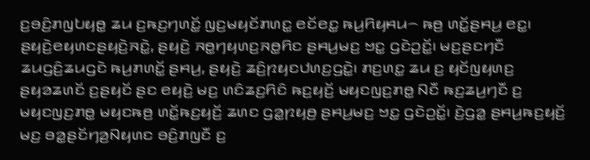ꤢ꤬ꤋꤢꤨ꤬ꤊꤜꤝꤟꤥ꤭ ꤘꤣ ꤢ꤬ꤒꤢ꤬ꤚꤛꤢꤩ꤭ ꤜꤢ꤬ꤗꤟꤢꤩꤊꤛꤢ꤭ ꤕꤢꤩꤕꤢ꤭ ꤒꤣ꤬ꤖꤟꤌꤣ꤮ ꤒꤥ꤬ ꤛꤢꤩ꤭ꤔꤌꤣ꤬ ꤕꤢ꤭꤯
ꤔꤟꤢꤧ꤬ꤕꤟꤛꤢꤔꤟꤢꤧ꤬ꤏꤢꤧ꤭, ꤔꤟꤢꤧ꤬ ꤏꤥ꤭ꤚꤟꤛꤢ꤬ꤏꤥ꤭ꤖꤢ ꤔꤌꤣ꤬ꤗꤢ꤬ ꤠꤢ꤭ ꤞꤢꤧꤑꤢꤩ꤭꤯ ꤗꤢ꤬ꤔꤢꤚꤢꤪ ꤘꤣꤞꤢꤨ꤬ꤘꤣꤞꤢꤧ ꤒꤣ꤬ꤊꤛꤢꤩ꤭ ꤔꤌꤣ꤬, ꤔꤟꤢꤧ꤬ ꤘꤢꤨ꤬ꤐꤟꤢꤓꤛꤢ꤬ꤞꤢꤧ꤭꤯ ꤊꤢ꤬ꤛꤢ꤭ ꤘꤣ ꤢ꤬ ꤟꤢꤩꤜꤟꤛꤢ꤬ ꤔꤟꤤꤘꤛꤢꤩ ꤢ꤬ꤔꤟꤢꤩ ꤔꤢ ꤕꤟꤢꤧ꤬ ꤗꤢ꤬ ꤛꤢꤨꤘꤢ꤬ꤖꤢꤨ ꤒꤢ꤬ꤟꤢꤩ꤬ ꤗꤟꤢꤜꤢ꤬ꤊꤥ꤭ ꤡꤢꤪ ꤒꤢ꤬ꤘꤣ꤬ꤚꤢꤪ ꤢ꤬ ꤗꤟꤢꤜꤢ꤬ꤊꤥ꤭ ꤗꤟꤢꤒꤥ꤬ ꤛꤢꤩ꤭ꤒꤢ꤬ꤟꤢꤩ꤬ ꤘꤛꤢ ꤞꤤ꤭ꤐꤟꤥ꤬ ꤔꤌꤣ꤬ꤗꤢ꤬ ꤠꤢ꤭ ꤞꤢꤧꤑꤢꤩ꤭꤯ ꤢꤧ꤬ꤞꤤ꤭ ꤔꤌꤣ꤬ꤒꤢ꤬ꤟꤢꤩ꤬ ꤗꤢ꤬ ꤋꤤ꤭ꤔꤢꤩꤚꤤ꤬ꤡꤟꤛꤢ ꤋꤢꤨ꤬ꤊꤜꤢꤪ ꤢ꤬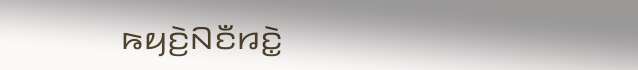ꤒꤟꤢꤧ꤬ꤡꤢꤪꤙꤢꤧ꤭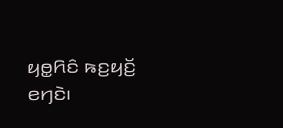ꤟꤥ꤭ꤖꤢꤨ ꤒꤢ꤬ꤟꤢꤩ꤬ ꤕꤚꤢꤧ꤯